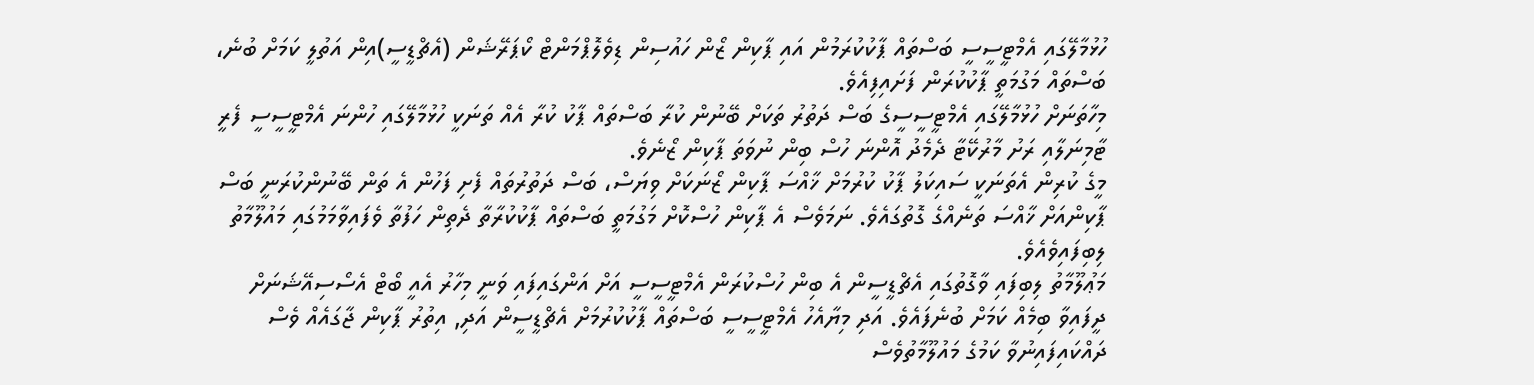ހުޅުމާލޭގައި އެމްޓީސީސީ ބަސްތައް ޕާކުކުރަމުން އައި ޕާކިން ޒޯން ހައުސިން ޑިވެލޮޕްމަންޓް ކޯޕަރޭޝަން (އެޗްޑީސީ)އިން އަތުލީ ކަމަށް ބުނެ، ބަސްތައް މަގުމަތީ ޕާކުކުރަން ފަށައިފިއެވެ.
މިހާތަނަށް ހުޅުމާލޭގައި އެމްޓީސީސީގެ ބަސް ދަތުރު ތަކަށް ބޭނުން ކުރާ ބަސްތައް ޕާކު ކުރާ އެއް ތަނަކީ ހުޅުމާލޭގައި ހުންނަ އެމްޓީސީސީ ފެރީ ޓާމިނަލާއި ރަށު މާރުކޭޓާ ދެމެދު އޮންނަ ހުސް ބިން ނުވަތަ ޕާކިން ޒޯނެވެ.
މީގެ ކުރިން އެތަނަކީ ސައިކަލު ޕާކު ކުރުމަށް ޚާއްސަ ޕާކިން ޒޯނަކަށް ވިޔަސް، ބަސް ދަތުރުތައް ފެށި ފަހުން އެ ތަން ބޭނުންކުރަނީ ބަސް ޕާކިންއަށް ޚާއްސަ ތަނެއްގެ ގޮތުގައެވެ. ނަމަވެސް އެ ޕާކިން ހުސްކޮށް މަގުމަތީ ބަސްތައް ޕާކުކުރާތާ ދެތިން ހަފުތާ ވެފައިވާމަމުގައި މައުލޫމާތު ލިބިފައިވެއެވެ.
މަޢުލޫމާތު ލިބިފައި ވާގޮތުގައި އެޗްޑީސީން އެ ބިން ހުސްކުރަން އެމްޓީސީސީ އަށް އަންގައިފައި ވަނީ މިހާރު އެއީ ބޯޓް އެސޯސިއޭޝަނަށް ދީފައިވާ ބިމެއް ކަމަށް ބުނެފައެވެ. އަދި މިޔާއެހު އެމްޓީސީސީ ބަސްތައް ޕާކުކުރުމަށް އެޗްޑީސީން އަދި, އިތުރު ޕާކިން ޖާގައެއް ވެސް ދައްކައިފައިނުވާ ކަމުގެ މައުލޫމާތުވެސް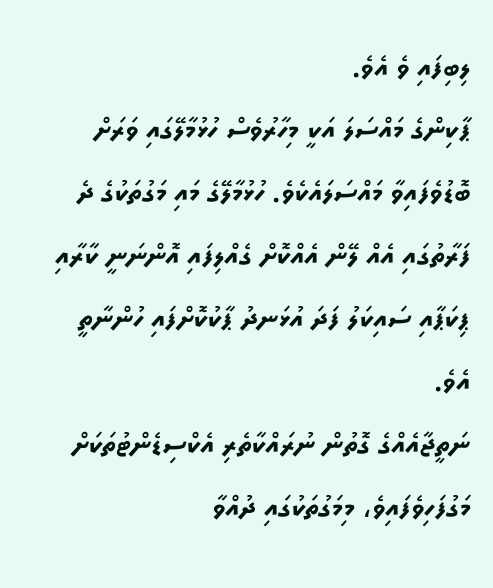ލިބިފައި ވެ އެވެ.
ޕާކިންގެ މައްސަލަ އަކީ މިހާރުވެސް ހުޅުމާލޭގައި ވަރަށް ބޮޑުވެފައިވާ މައްސަލައެކެވެ. ހުޅުމާލޭގެ މައި މަގުތަކުގެ ދެ ފަރާތުގައި އެއް ލޭން އެއްކޮށް ގެއްލިފައި އޮންނަނީ ކާރާއި ޕިކަޕާއި ސައިކަލު ފަދަ އުޅަނދު ޕާކުކޮށްފައި ހުންނާތީ އެވެ.
ނަތީޖާއެއްގެ ގޮތުން ނުރައްކާތެރި އެކްސިޑެންޓުތަކަށް މަގުފަހިވެފައިވެ، މިމަގުތަކުގައި ދުއްވާ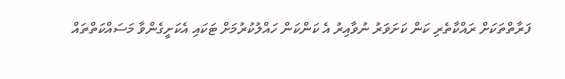ފަރާތްތަކަށް ރައްކާތެރި ކަން ކަށަވަރު ނުވާއިރު އެ ކަންކަން ހައްލުކުރުމަށް ޓަކައި އެކަށީގެންވާ މަސައްކަތްތައް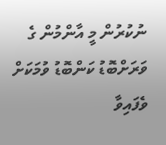ނުކުރުން މީ އާންމުން ގެ ވަރަށްބޮޑު ކަންބޮޑު ވުމަކަށް ވެފައިވާ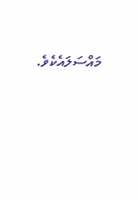މައްސަލައެކެވެ.